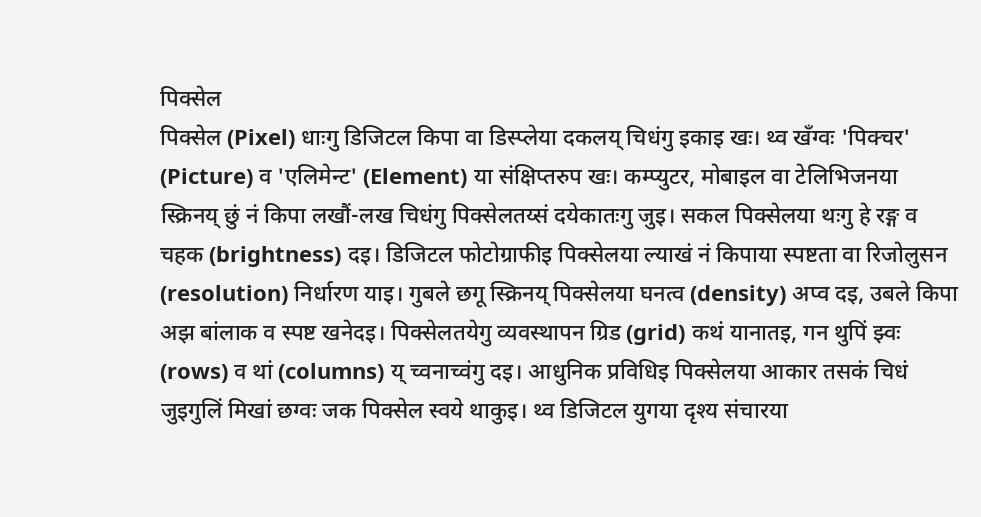पिक्सेल
पिक्सेल (Pixel) धाःगु डिजिटल किपा वा डिस्प्लेया दकलय् चिधंगु इकाइ खः। थ्व खँग्वः 'पिक्चर' (Picture) व 'एलिमेन्ट' (Element) या संक्षिप्तरुप खः। कम्प्युटर, मोबाइल वा टेलिभिजनया स्क्रिनय् छुं नं किपा लखौं-लख चिधंगु पिक्सेलतय्सं दयेकातःगु जुइ। सकल पिक्सेलया थःगु हे रङ्ग व चहक (brightness) दइ। डिजिटल फोटोग्राफीइ पिक्सेलया ल्याखं नं किपाया स्पष्टता वा रिजोलुसन (resolution) निर्धारण याइ। गुबले छगू स्क्रिनय् पिक्सेलया घनत्व (density) अप्व दइ, उबले किपा अझ बांलाक व स्पष्ट खनेदइ। पिक्सेलतयेगु व्यवस्थापन ग्रिड (grid) कथं यानातइ, गन थुपिं झ्वः (rows) व थां (columns) य् च्वनाच्वंगु दइ। आधुनिक प्रविधिइ पिक्सेलया आकार तसकं चिधं जुइगुलिं मिखां छग्वः जक पिक्सेल स्वये थाकुइ। थ्व डिजिटल युगया दृश्य संचारया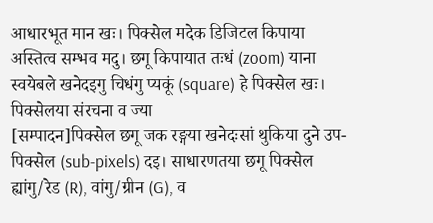आधारभूत मान खः। पिक्सेल मदेक डिजिटल किपाया अस्तित्व सम्भव मदु। छगू किपायात तःधं (zoom) याना स्वयेबले खनेदइगु चिधंगु प्यकूं (square) हे पिक्सेल खः।
पिक्सेलया संरचना व ज्या
[सम्पादन]पिक्सेल छगू जक रङ्गया खनेदःसां थुकिया दुने उप-पिक्सेल (sub-pixels) दइ। साधारणतया छगू पिक्सेल ह्यांगु/रेड (R), वांगु/ग्रीन (G), व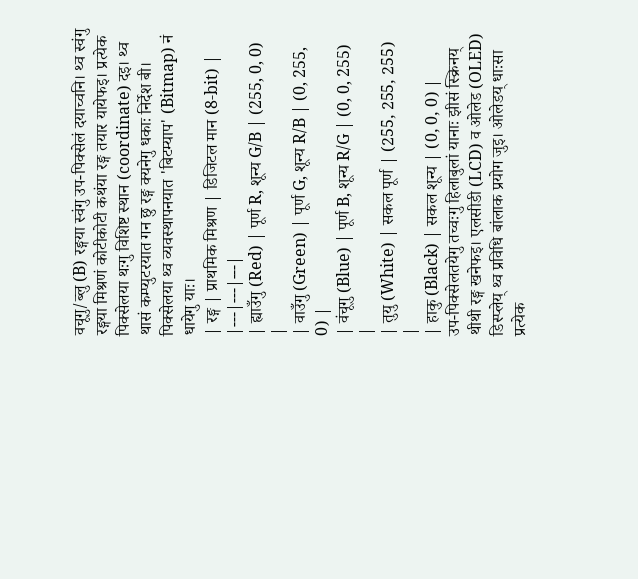वचूगु/ब्लु (B) रङ्गया स्वंगु उप-पिक्सेलं दयाच्वनि। थ्व स्वंगु रङ्गया मिश्रणं कोटीकोटी कथंया रङ्ग तयार यायेफइ। प्रत्येक पिक्सेलया थःगु विशिष्ट स्थान (coordinate) दइ। थ्व थासं कम्प्युटरयात गन छु रङ्ग क्यनेगु धकाः निर्देश बी। पिक्सेलया थ्व व्यवस्थापनयात 'बिटम्याप' (Bitmap) नं धायेगु याः।
| रङ्ग | प्राथमिक मिश्रण | डिजिटल मान (8-bit) |
|---|---|---|
| ह्याउँगु (Red) | पूर्ण R, शून्य G/B | (255, 0, 0) |
| वाउँगु (Green) | पूर्ण G, शून्य R/B | (0, 255, 0) |
| वंचूगु (Blue) | पूर्ण B, शून्य R/G | (0, 0, 255) |
| तुयु (White) | सकल पूर्ण | (255, 255, 255) |
| हाकु (Black) | सकल शून्य | (0, 0, 0) |
उप-पिक्सेलतयेगु तच्वःगु हिलाबुलां यानाः झीसं स्क्रिनय् थीथी रङ्ग खनेफइ। एलसीडी (LCD) व ओलेड (OLED) डिस्प्लेय् थ्व प्रविधि बांलाक प्रयोग जुइ। ओलेडय् धाःसा प्रत्येक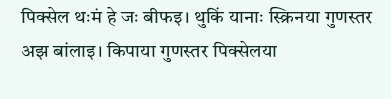पिक्सेल थःमं हे जः बीफइ। थुकिं यानाः स्क्रिनया गुणस्तर अझ बांलाइ। किपाया गुणस्तर पिक्सेलया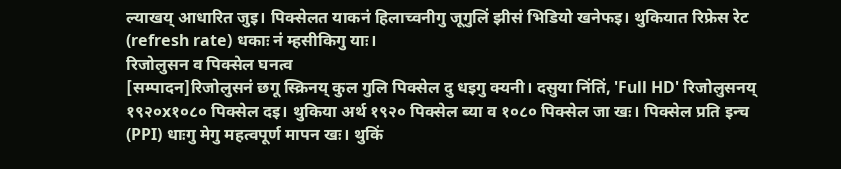ल्याखय् आधारित जुइ। पिक्सेलत याकनं हिलाच्वनीगु जूगुलिं झीसं भिडियो खनेफइ। थुकियात रिफ्रेस रेट (refresh rate) धकाः नं म्हसीकिगु याः।
रिजोलुसन व पिक्सेल घनत्व
[सम्पादन]रिजोलुसनं छगू स्क्रिनय् कुल गुलि पिक्सेल दु धइगु क्यनी। दसुया निंतिं, 'Full HD' रिजोलुसनय् १९२०x१०८० पिक्सेल दइ। थुकिया अर्थ १९२० पिक्सेल ब्या व १०८० पिक्सेल जा खः। पिक्सेल प्रति इन्च (PPI) धाःगु मेगु महत्वपूर्ण मापन खः। थुकिं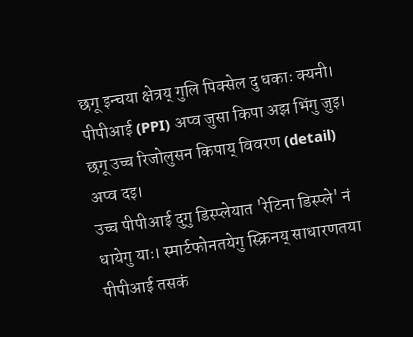छगू इन्चया क्षेत्रय् गुलि पिक्सेल दु धकाः क्यनी। पीपीआई (PPI) अप्व जुसा किपा अझ भिंगु जुइ। छगू उच्च रिजोलुसन किपाय् विवरण (detail) अप्व दइ।
उच्च पीपीआई दुगु डिस्प्लेयात 'रेटिना डिस्प्ले' नं धायेगु याः। स्मार्टफोनतयेगु स्क्रिनय् साधारणतया पीपीआई तसकं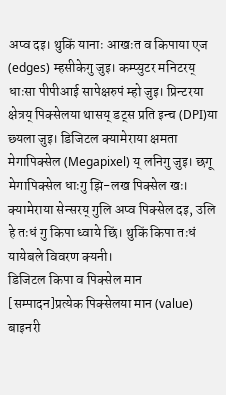अप्व दइ। थुकिं यानाः आखःत व किपाया एज (edges) म्हसीकेगु जुइ। कम्प्युटर मनिटरय् धाःसा पीपीआई सापेक्षरुपं म्हो जुइ। प्रिन्टरया क्षेत्रय् पिक्सेलया थासय् डट्स प्रति इन्च (DPI)या छ्यला जुइ। डिजिटल क्यामेराया क्षमता मेगापिक्सेल (Megapixel) य् लनिगु जुइ। छगू मेगापिक्सेल धाःगु झि-लख पिक्सेल खः। क्यामेराया सेन्सरय् गुलि अप्व पिक्सेल दइ, उलि हे तःधं गु किपा ध्वाये छिं। थुकिं किपा तःधं यायेबले विवरण क्यनी।
डिजिटल किपा व पिक्सेल मान
[सम्पादन]प्रत्येक पिक्सेलया मान (value) बाइनरी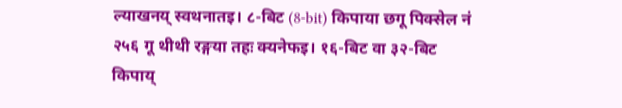ल्याखनय् स्वथनातइ। ८-बिट (8-bit) किपाया छगू पिक्सेल नं २५६ गू थीथी रङ्गया तहः क्यनेफइ। १६-बिट वा ३२-बिट किपाय्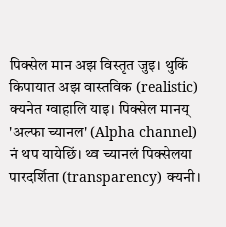पिक्सेल मान अझ विस्तृत जुइ। थुकिं किपायात अझ वास्तविक (realistic) क्यनेत ग्वाहालि याइ। पिक्सेल मानय् 'अल्फा च्यानल' (Alpha channel) नं थप यायेछिं। थ्व च्यानलं पिक्सेलया पारदर्शिता (transparency) क्यनी।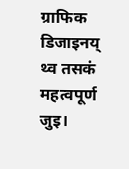ग्राफिक डिजाइनय् थ्व तसकं महत्वपूर्ण जुइ।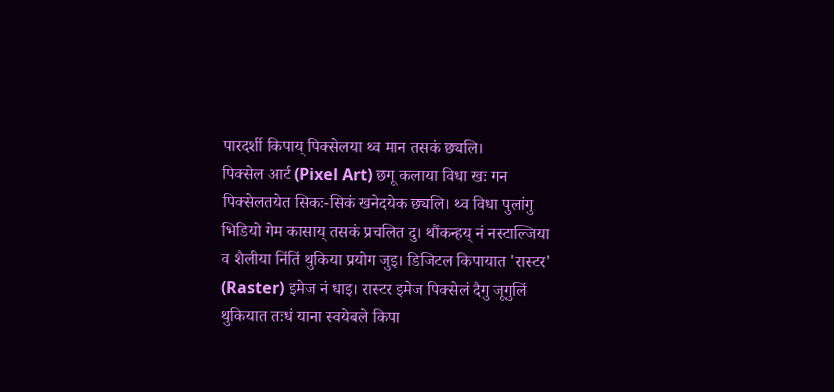पारदर्शी किपाय् पिक्सेलया थ्व मान तसकं छ्यलि।
पिक्सेल आर्ट (Pixel Art) छगू कलाया विधा खः गन पिक्सेलतयेत सिकः-सिकं खनेदयेक छ्यलि। थ्व विधा पुलांगु भिडियो गेम कासाय् तसकं प्रचलित दु। थौंकन्हय् नं नस्टाल्जिया व शैलीया निंतिं थुकिया प्रयोग जुइ। डिजिटल किपायात 'रास्टर' (Raster) इमेज नं धाइ। रास्टर इमेज पिक्सेलं दैगु जूगुलिं थुकियात तःधं याना स्वयेबले किपा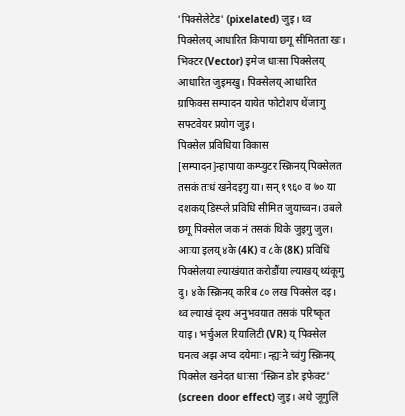'पिक्सेलेटेड' (pixelated) जुइ। थ्व पिक्सेलय् आधारित किपाया छगू सीमितता खः। भिक्टर (Vector) इमेज धाःसा पिक्सेलय् आधारित जुइमखु। पिक्सेलय् आधारित ग्राफिक्स सम्पादन यायेत फोटोशप थेंजाःगु सफ्टवेयर प्रयोग जुइ।
पिक्सेल प्रविधिया विकास
[सम्पादन]न्हापाया कम्प्युटर स्क्रिनय् पिक्सेलत तसकं तःधं खनेदइगु या। सन् १९६० व ७० या दशकय् डिस्प्ले प्रविधि सीमित जुयाच्वन। उबले छगू पिक्सेल जक नं तसकं थिके जुइगु जुल। आःया इलय् ४के (4K) व ८के (8K) प्रविधिं पिक्सेलया ल्याखंयात करोडौंया ल्याखय् थ्यंकूगु दु। ४के स्क्रिनय् करिब ८० लख पिक्सेल दइ। थ्व ल्याखं दृश्य अनुभवयात तसकं परिष्कृत याइ। भर्चुअल रियालिटी (VR) य् पिक्सेल घनत्व अझ अप्व दयेमाः। न्ह्यःने च्वंगु स्क्रिनय् पिक्सेल खनेदत धाःसा 'स्क्रिन डोर इफेक्ट' (screen door effect) जुइ। अथे जूगुलिं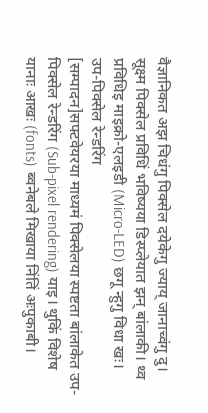वैज्ञानिकत अझ चिधंगु पिक्सेल दयेकेगु ज्याय् जानाच्वंगु दु। सूक्ष्म पिक्सेल प्रविधिं भविष्यया डिस्प्लेयात झन् बांलाकी। थ्व प्रविधिइ माइक्रो-एलइडी (Micro-LED) छगू न्हुगु विधा खः।
उप-पिक्सेल रेन्डरिंग
[सम्पादन]सफ्टवेयरया माध्यमं पिक्सेलया स्पष्टता बांलाकेत उप-पिक्सेल रेन्डरिंग (Sub-pixel rendering) याइ। थुकिं विशेष यानाः आखः (fonts) ब्वनेबले मिखाया निंतिं अःपुकाबी।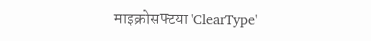माइक्रोसफ्टया 'ClearType'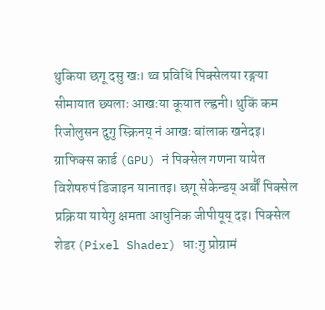थुकिया छगू दसु खः। थ्व प्रविधिं पिक्सेलया रङ्गया सीमायात छ्यलाः आखःया कूयात ल्ह्वनी। थुकिं कम रिजोलुसन दुगु स्क्रिनय् नं आखः बांलाक खनेदइ। ग्राफिक्स कार्ड (GPU) नं पिक्सेल गणना यायेत विशेषरुपं डिजाइन यानातइ। छगू सेकेन्डय् अर्बौं पिक्सेल प्रक्रिया यायेगु क्षमता आधुनिक जीपीयूय् दइ। पिक्सेल शेडर (Pixel Shader) धाःगु प्रोग्रामं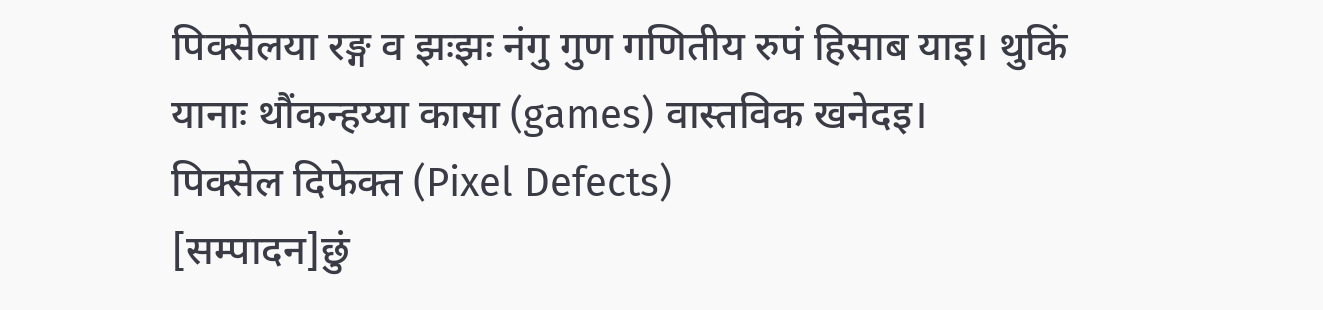पिक्सेलया रङ्ग व झःझः नंगु गुण गणितीय रुपं हिसाब याइ। थुकिं यानाः थौंकन्हय्या कासा (games) वास्तविक खनेदइ।
पिक्सेल दिफेक्त (Pixel Defects)
[सम्पादन]छुं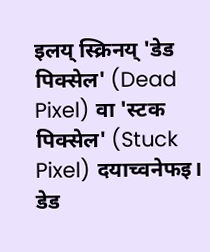इलय् स्क्रिनय् 'डेड पिक्सेल' (Dead Pixel) वा 'स्टक पिक्सेल' (Stuck Pixel) दयाच्वनेफइ। डेड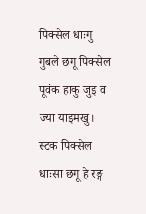पिक्सेल धाःगु गुबले छगू पिक्सेल पूवंक हाकु जुइ व ज्या याइमखु। स्टक पिक्सेल धाःसा छगू हे रङ्ग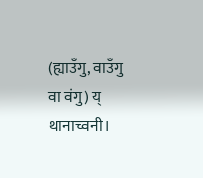(ह्याउँगु, वाउँगु वा वंगु) य् थानाच्वनी।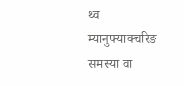थ्व म्यानुफ्याक्चरिङ समस्या वा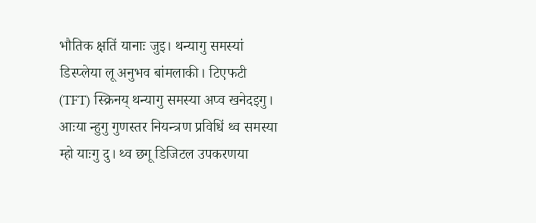भौतिक क्षतिं यानाः जुइ। थन्यागु समस्यां डिस्प्लेया लू अनुभव बांमलाकी। टिएफटी (TFT) स्क्रिनय् थन्यागु समस्या अप्व खनेदइगु। आःया न्हुगु गुणस्तर नियन्त्रण प्रविधिं थ्व समस्या म्हो याःगु दु। थ्व छगू डिजिटल उपकरणया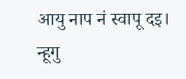आयु नाप नं स्वापू दइ। न्हूगु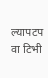ल्यापटप वा टिभी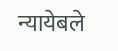न्यायेबले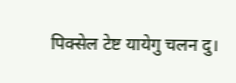पिक्सेल टेष्ट यायेगु चलन दु।